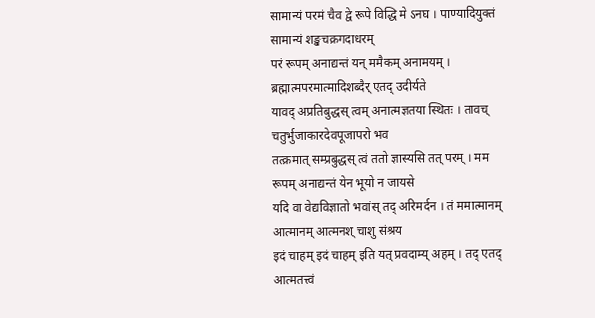सामान्यं परमं चैव द्वे रूपे विद्धि मे ऽनघ । पाण्यादियुक्तं सामान्यं शङ्खचक्रगदाधरम्
परं रूपम् अनाद्यन्तं यन् ममैकम् अनामयम् । ब्रह्मात्मपरमात्मादिशब्दैर् एतद् उदीर्यते
यावद् अप्रतिबुद्धस् त्वम् अनात्मज्ञतया स्थितः । तावच् चतुर्भुजाकारदेवपूजापरो भव
तत्क्रमात् सम्प्रबुद्धस् त्वं ततो ज्ञास्यसि तत् परम् । मम रूपम् अनाद्यन्तं येन भूयो न जायसे
यदि वा वेद्यविज्ञातो भवांस् तद् अरिमर्दन । तं ममात्मानम् आत्मानम् आत्मनश् चाशु संश्रय
इदं चाहम् इदं चाहम् इति यत् प्रवदाम्य् अहम् । तद् एतद् आत्मतत्त्वं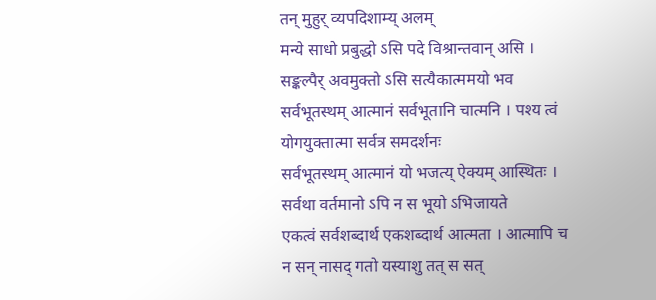तन् मुहुर् व्यपदिशाम्य् अलम्
मन्ये साधो प्रबुद्धो ऽसि पदे विश्रान्तवान् असि । सङ्कल्पैर् अवमुक्तो ऽसि सत्यैकात्ममयो भव
सर्वभूतस्थम् आत्मानं सर्वभूतानि चात्मनि । पश्य त्वं योगयुक्तात्मा सर्वत्र समदर्शनः
सर्वभूतस्थम् आत्मानं यो भजत्य् ऐक्यम् आस्थितः । सर्वथा वर्तमानो ऽपि न स भूयो ऽभिजायते
एकत्वं सर्वशब्दार्थ एकशब्दार्थ आत्मता । आत्मापि च न सन् नासद् गतो यस्याशु तत् स सत्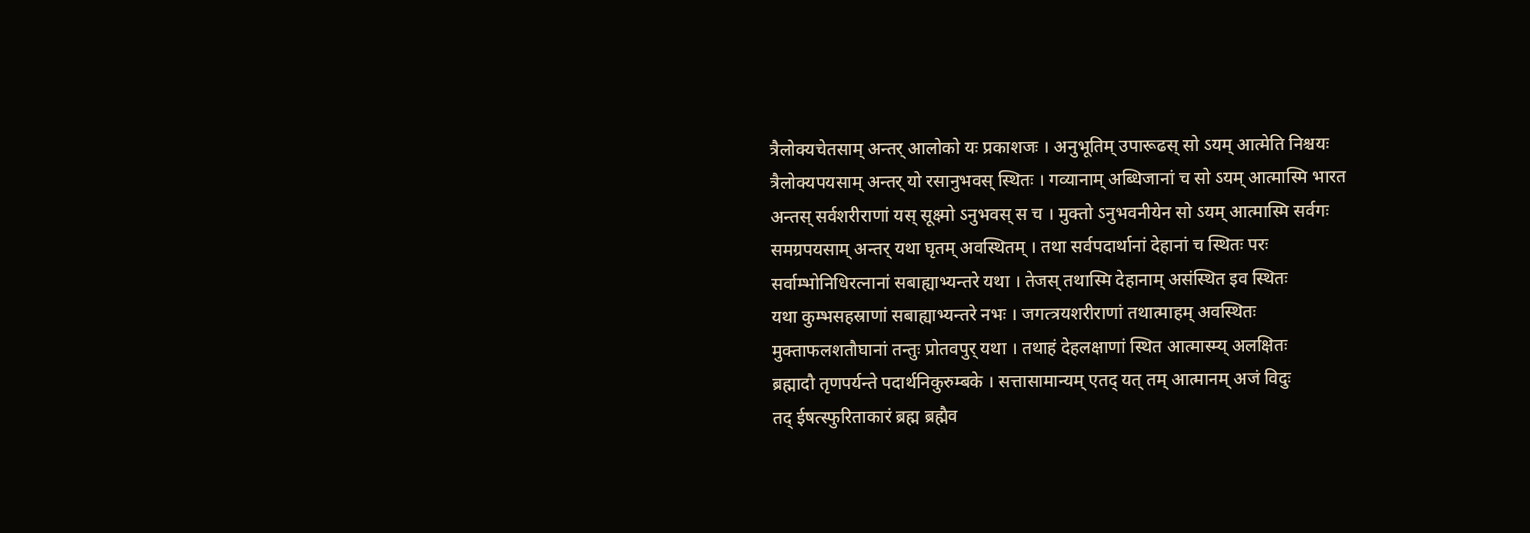त्रैलोक्यचेतसाम् अन्तर् आलोको यः प्रकाशजः । अनुभूतिम् उपारूढस् सो ऽयम् आत्मेति निश्चयः
त्रैलोक्यपयसाम् अन्तर् यो रसानुभवस् स्थितः । गव्यानाम् अब्धिजानां च सो ऽयम् आत्मास्मि भारत
अन्तस् सर्वशरीराणां यस् सूक्ष्मो ऽनुभवस् स च । मुक्तो ऽनुभवनीयेन सो ऽयम् आत्मास्मि सर्वगः
समग्रपयसाम् अन्तर् यथा घृतम् अवस्थितम् । तथा सर्वपदार्थानां देहानां च स्थितः परः
सर्वाम्भोनिधिरत्नानां सबाह्याभ्यन्तरे यथा । तेजस् तथास्मि देहानाम् असंस्थित इव स्थितः
यथा कुम्भसहस्राणां सबाह्याभ्यन्तरे नभः । जगत्त्रयशरीराणां तथात्माहम् अवस्थितः
मुक्ताफलशतौघानां तन्तुः प्रोतवपुर् यथा । तथाहं देहलक्षाणां स्थित आत्मास्म्य् अलक्षितः
ब्रह्मादौ तृणपर्यन्ते पदार्थनिकुरुम्बके । सत्तासामान्यम् एतद् यत् तम् आत्मानम् अजं विदुः
तद् ईषत्स्फुरिताकारं ब्रह्म ब्रह्मैव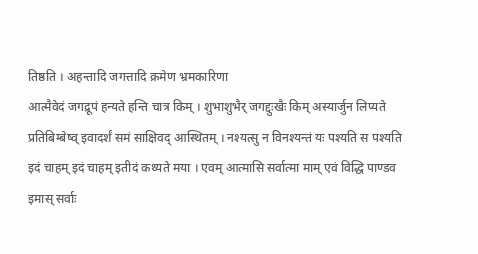तिष्ठति । अहन्तादि जगत्तादि क्रमेण भ्रमकारिणा
आत्मैवेदं जगद्रूपं हन्यते हन्ति चात्र किम् । शुभाशुभैर् जगद्दुःखैः किम् अस्यार्जुन लिप्यते
प्रतिबिम्बेष्व् इवादर्शं समं साक्षिवद् आस्थितम् । नश्यत्सु न विनश्यन्तं यः पश्यति स पश्यति
इदं चाहम् इदं चाहम् इतीदं कथ्यते मया । एवम् आत्मासि सर्वात्मा माम् एवं विद्धि पाण्डव
इमास् सर्वाः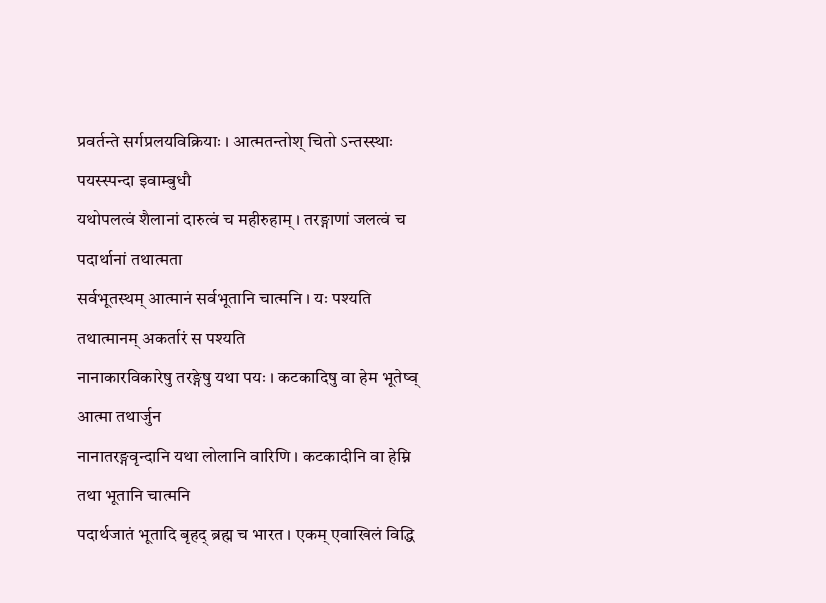प्रवर्तन्ते सर्गप्रलयविक्रियाः । आत्मतन्तोश् चितो ऽन्तस्स्थाः पयस्स्पन्दा इवाम्बुधौ
यथोपलत्वं शैलानां दारुत्वं च महीरुहाम् । तरङ्गाणां जलत्वं च पदार्थानां तथात्मता
सर्वभूतस्थम् आत्मानं सर्वभूतानि चात्मनि । यः पश्यति तथात्मानम् अकर्तारं स पश्यति
नानाकारविकारेषु तरङ्गेषु यथा पयः । कटकादिषु वा हेम भूतेष्व् आत्मा तथार्जुन
नानातरङ्गवृन्दानि यथा लोलानि वारिणि । कटकादीनि वा हेम्नि तथा भूतानि चात्मनि
पदार्थजातं भूतादि बृहद् ब्रह्म च भारत । एकम् एवाखिलं विद्धि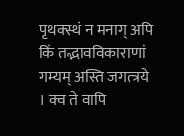पृथक्स्थं न मनाग् अपि
किं तद्भावविकाराणां गम्यम् अस्ति जगत्त्रये । क्व ते वापि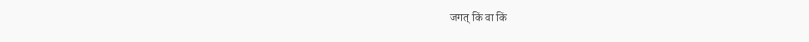जगत् किं वा किं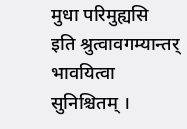मुधा परिमुह्यसि
इति श्रुत्वावगम्यान्तर् भावयित्वा सुनिश्चितम् ।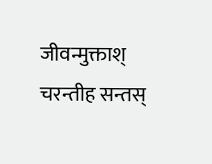जीवन्मुक्ताश् चरन्तीह सन्तस्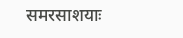समरसाशयाः